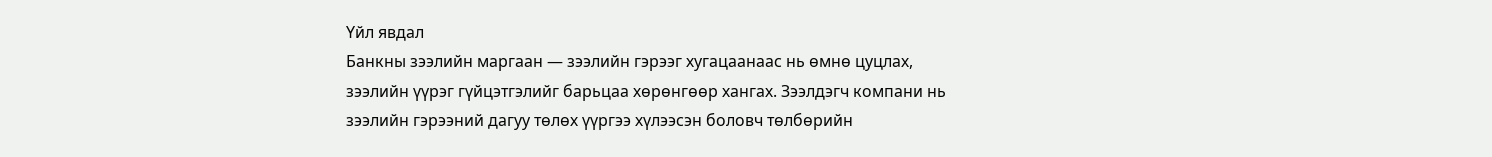Үйл явдал
Банкны зээлийн маргаан — зээлийн гэрээг хугацаанаас нь өмнө цуцлах, зээлийн үүрэг гүйцэтгэлийг барьцаа хөрөнгөөр хангах. Зээлдэгч компани нь зээлийн гэрээний дагуу төлөх үүргээ хүлээсэн боловч төлбөрийн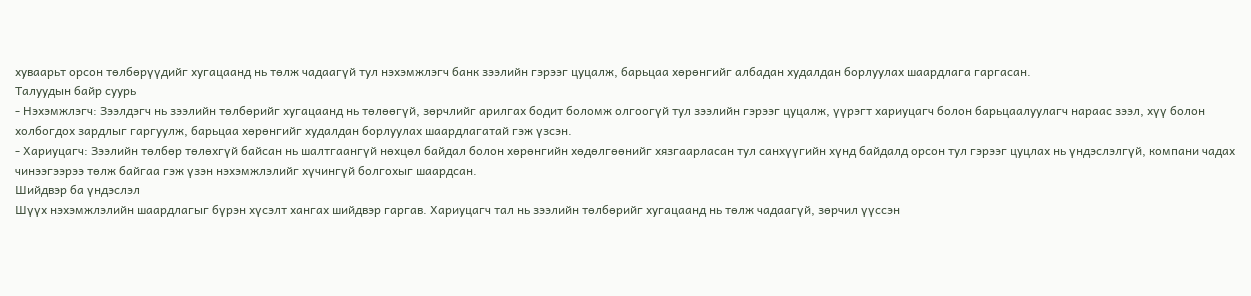хуваарьт орсон төлбөрүүдийг хугацаанд нь төлж чадаагүй тул нэхэмжлэгч банк зээлийн гэрээг цуцалж, барьцаа хөрөнгийг албадан худалдан борлуулах шаардлага гаргасан.
Талуудын байр суурь
- Нэхэмжлэгч: Зээлдэгч нь зээлийн төлбөрийг хугацаанд нь төлөөгүй, зөрчлийг арилгах бодит боломж олгоогүй тул зээлийн гэрээг цуцалж, үүрэгт хариуцагч болон барьцаалуулагч нараас зээл, хүү болон холбогдох зардлыг гаргуулж, барьцаа хөрөнгийг худалдан борлуулах шаардлагатай гэж үзсэн.
- Хариуцагч: Зээлийн төлбөр төлөхгүй байсан нь шалтгаангүй нөхцөл байдал болон хөрөнгийн хөдөлгөөнийг хязгаарласан тул санхүүгийн хүнд байдалд орсон тул гэрээг цуцлах нь үндэслэлгүй, компани чадах чинээгээрээ төлж байгаа гэж үзэн нэхэмжлэлийг хүчингүй болгохыг шаардсан.
Шийдвэр ба үндэслэл
Шүүх нэхэмжлэлийн шаардлагыг бүрэн хүсэлт хангах шийдвэр гаргав. Хариуцагч тал нь зээлийн төлбөрийг хугацаанд нь төлж чадаагүй, зөрчил үүссэн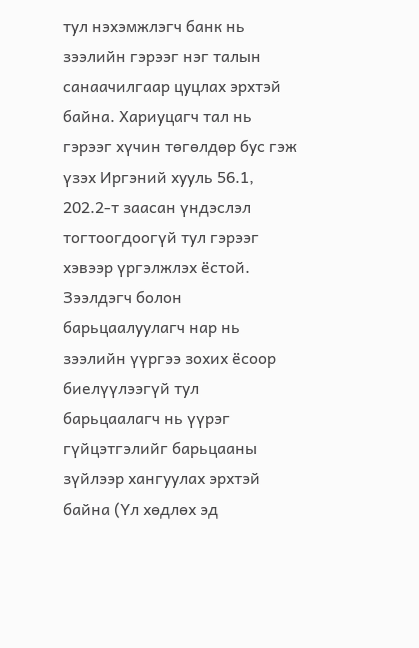тул нэхэмжлэгч банк нь зээлийн гэрээг нэг талын санаачилгаар цуцлах эрхтэй байна. Хариуцагч тал нь гэрээг хүчин төгөлдөр бус гэж үзэх Иргэний хууль 56.1, 202.2-т заасан үндэслэл тогтоогдоогүй тул гэрээг хэвээр үргэлжлэх ёстой. Зээлдэгч болон барьцаалуулагч нар нь зээлийн үүргээ зохих ёсоор биелүүлээгүй тул барьцаалагч нь үүрэг гүйцэтгэлийг барьцааны зүйлээр хангуулах эрхтэй байна (Үл хөдлөх эд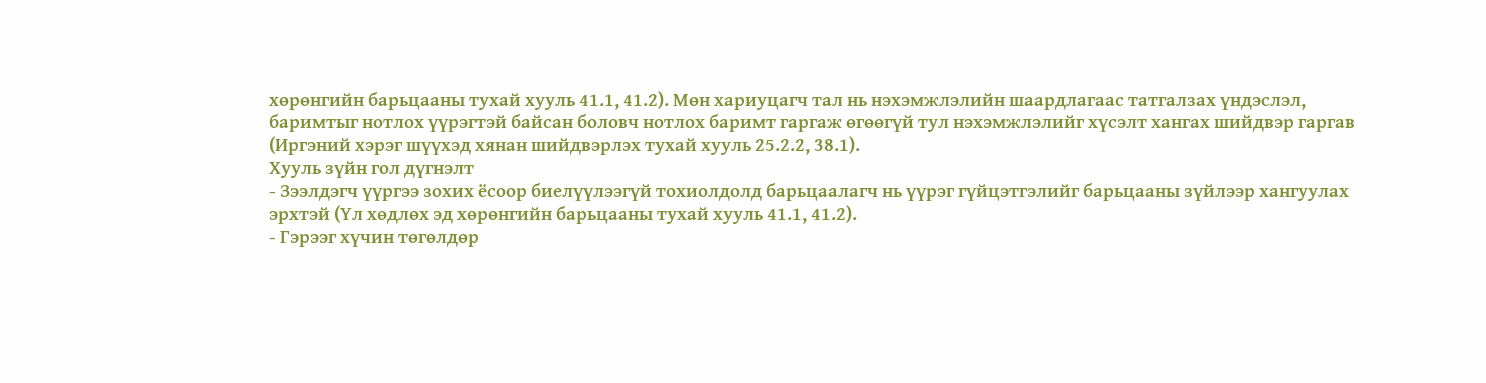хөрөнгийн барьцааны тухай хууль 41.1, 41.2). Мөн хариуцагч тал нь нэхэмжлэлийн шаардлагаас татгалзах үндэслэл, баримтыг нотлох үүрэгтэй байсан боловч нотлох баримт гаргаж өгөөгүй тул нэхэмжлэлийг хүсэлт хангах шийдвэр гаргав (Иргэний хэрэг шүүхэд хянан шийдвэрлэх тухай хууль 25.2.2, 38.1).
Хууль зүйн гол дүгнэлт
- Зээлдэгч үүргээ зохих ёсоор биелүүлээгүй тохиолдолд барьцаалагч нь үүрэг гүйцэтгэлийг барьцааны зүйлээр хангуулах эрхтэй (Үл хөдлөх эд хөрөнгийн барьцааны тухай хууль 41.1, 41.2).
- Гэрээг хүчин төгөлдөр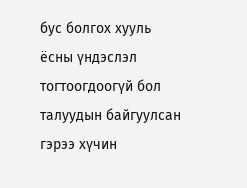бус болгох хууль ёсны үндэслэл тогтоогдоогүй бол талуудын байгуулсан гэрээ хүчин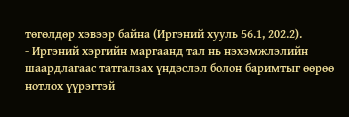төгөлдөр хэвээр байна (Иргэний хууль 56.1, 202.2).
- Иргэний хэргийн маргаанд тал нь нэхэмжлэлийн шаардлагаас татгалзах үндэслэл болон баримтыг өөрөө нотлох үүрэгтэй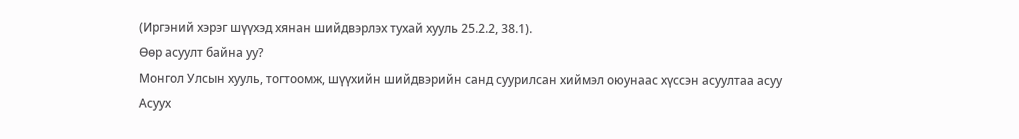(Иргэний хэрэг шүүхэд хянан шийдвэрлэх тухай хууль 25.2.2, 38.1).
Өөр асуулт байна уу?
Монгол Улсын хууль, тогтоомж, шүүхийн шийдвэрийн санд суурилсан хиймэл оюунаас хүссэн асуултаа асуу
Асуух